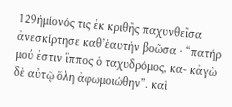129ἡμίονός τις ἐκ κριθῆς παχυνθεῖσα ἀνεσκίρτησε καθ’ἑαυτὴν βοῶσα · “πατήρ μού ἐστιν ἵππος ὁ ταχυδρόμος, κα- κἀγὼ δὲ αὐτῷ ὅλη ἀφωμοιώθην”. καὶ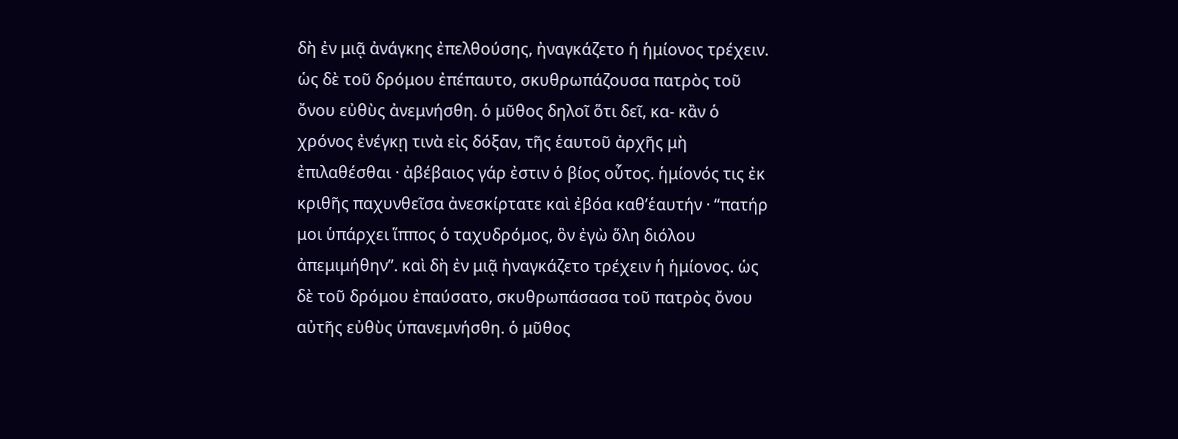δὴ ἐν μιᾷ ἀνάγκης ἐπελθούσης, ἠναγκάζετο ἡ ἡμίονος τρέχειν. ὡς δὲ τοῦ δρόμου ἐπέπαυτο, σκυθρωπάζουσα πατρὸς τοῦ ὄνου εὐθὺς ἀνεμνήσθη. ὁ μῦθος δηλοῖ ὅτι δεῖ, κα- κἂν ὁ χρόνος ἐνέγκῃ τινὰ εἰς δόξαν, τῆς ἑαυτοῦ ἀρχῆς μὴ ἐπιλαθέσθαι · ἀβέβαιος γάρ ἐστιν ὁ βίος οὗτος. ἡμίονός τις ἐκ κριθῆς παχυνθεῖσα ἀνεσκίρτατε καὶ ἐβόα καθ’ἑαυτήν · “πατήρ μοι ὑπάρχει ἵππος ὁ ταχυδρόμος, ὃν ἐγὼ ὅλη διόλου ἀπεμιμήθην”. καὶ δὴ ἐν μιᾷ ἠναγκάζετο τρέχειν ἡ ἡμίονος. ὡς δὲ τοῦ δρόμου ἐπαύσατο, σκυθρωπάσασα τοῦ πατρὸς ὄνου αὐτῆς εὐθὺς ὑπανεμνήσθη. ὁ μῦθος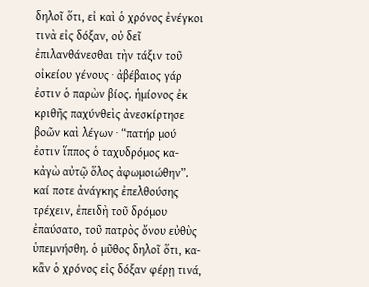δηλοῖ ὅτι, εἰ καὶ ὁ χρόνος ἐνέγκοι τινὰ εἰς δόξαν, οὐ δεῖ ἐπιλανθάνεσθαι τὴν τάξιν τοῦ οἰκείου γένους · ἀβέβαιος γάρ ἐστιν ὁ παρὼν βίος. ἡμίονος ἐκ κριθῆς παχύνθεὶς ἀνεσκίρτησε βοῶν καὶ λέγων · “πατήρ μού ἐστιν ἵππος ὁ ταχυδρόμος κα- κἀγὼ αὐτῷ ὅλος ἀφωμοιώθην”. καί ποτε ἀνάγκης ἐπελθούσης τρέχειν, ἐπειδὴ τοῦ δρόμου ἐπαύσατο, τοῦ πατρὸς ὄνου εὐθὺς ὑπεμνήσθη. ὁ μῦθος δηλοῖ ὅτι, κα- κἂν ὁ χρόνος εἰς δόξαν φέρῃ τινά,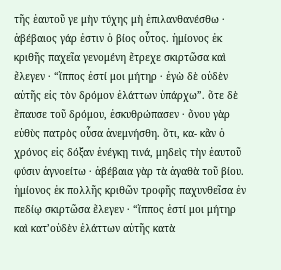τῆς ἑαυτοῦ γε μὴν τύχης μὴ ἐπιλανθανέσθω · ἀβέβαιος γάρ ἐστιν ὁ βίος οὗτος. ἡμίονος ἐκ κριθῆς παχεῖα γενομένη ἔτρεχε σκιρτῶσα καὶ ἔλεγεν · “ἵππος ἐστί μοι μήτηρ · ἐγὼ δὲ οὐδὲν αὐτῆς εἰς τὸν δρόμον ἐλάττων ὑπάρχω”. ὅτε δὲ ἔπαυσε τοῦ δρόμου, ἐσκυθρώπασεν · ὄνου γὰρ εὐθὺς πατρὸς οὖσα ἀνεμνήσθη. ὅτι, κα- κἂν ὁ χρόνος εἰς δόξαν ἐνέγκῃ τινά, μηδεὶς τὴν ἑαυτοῦ φύσιν ἀγνοείτω · ἀβέβαια γὰρ τὰ ἀγαθὰ τοῦ βίου. ἡμίονος ἐκ πολλῆς κριθῶν τροφῆς παχυνθεῖσα ἐν πεδίῳ σκιρτῶσα ἔλεγεν · “ἵππος ἐστί μοι μήτηρ καὶ κατ’οὐδὲν ἐλάττων αὐτῆς κατὰ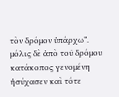τὸν δρόμον ὑπάρχω”. μόλις δὲ ἀπὸ τοῦ δρόμου κατάκοπος γενομένη ἡσύχασεν καὶ τότε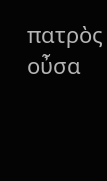πατρὸς οὖσα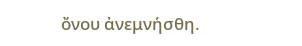ὄνου ἀνεμνήσθη.